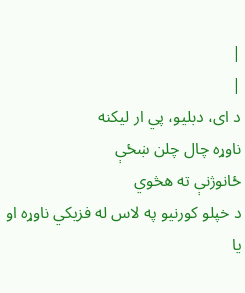|
|
د اى، دبليو، پي ار ليكنه
ناوړه چال چلن ښځې
ځانوژنې ته هڅوي
د خپلو کورنيو په لاس له فزيکي ناوړه او يا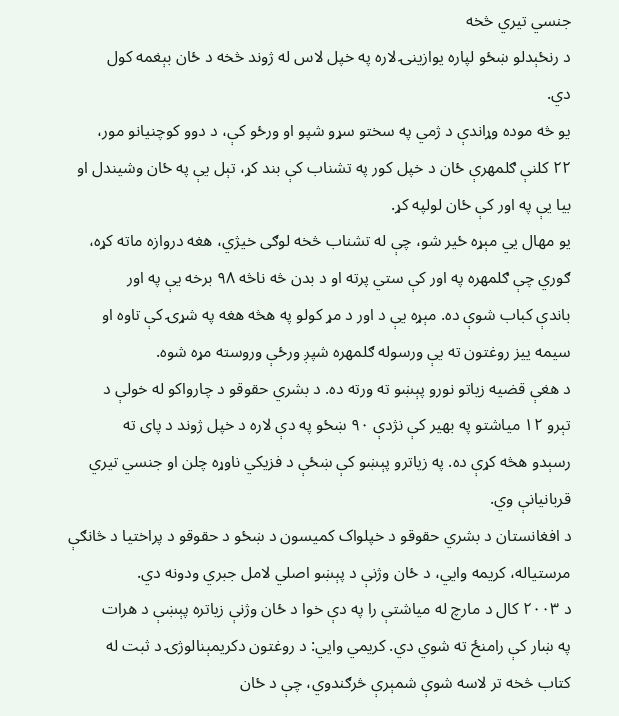جنسي تيري څخه
د رنځېدلو ښځو لپاره يوازينۍ لاره په خپل لاس له ژوند څخه د ځان بېغمه کول
دي.
يو څه موده وړاندې د ژمي په سختو سړو شپو او ورځو کې، د دوو کوچنيانو مور،
٢٢ کلنې ګلمهرې ځان د خپل کور په تشناب کې بند کړ، تېل يې په ځان وشيندل او
بيا يې په اور کې ځان لولپه کړ.
يو مهال يي مېړه ځير شو، چې له تشناب څخه لوګى خيژي، هغه دروازه ماته کړه،
ګوري چې ګلمهره په اور کې ستي پرته او د بدن څه ناڅه ٩٨ برخه يې په اور
باندې کباب شوې ده. مېړه يې د اور د مړ کولو په هڅه هغه په شړۍ کې تاوه او
سيمه ييز روغتون ته يې ورسوله ګلمهره شپږ ورځې وروسته مړه شوه.
د هغې قضيه زياتو نورو پېښو ته ورته ده. د بشري حقوقو د چارواکو له خولې د
تېرو ١٢ مياشتو په بهير کې نژدې ٩٠ ښځو په دې لاره د خپل ژوند د پاى ته
رسېدو هڅه کړې ده. په زياترو پېښو کې ښځې د فزيکي ناوړه چلن او جنسي تيري
قربانيانې وي.
د افغانستان د بشري حقوقو د خپلواک کميسون د ښځو د حقوقو د پراختيا د څانګې
مرستياله، کريمه وايي، د ځان وژنې د پېښو اصلي لامل جبري ودونه دي.
د ٢٠٠٣ کال د مارچ له مياشتې را په دې خوا د ځان وژنې زياتره پېښې د هرات
په ښار کې رامنځ ته شوي دي. کريمي وايي: د روغتون دکريمېنالوژۍ د ثبت له
کتاب څخه تر لاسه شوې شمېرې څرګندوي، چې د ځان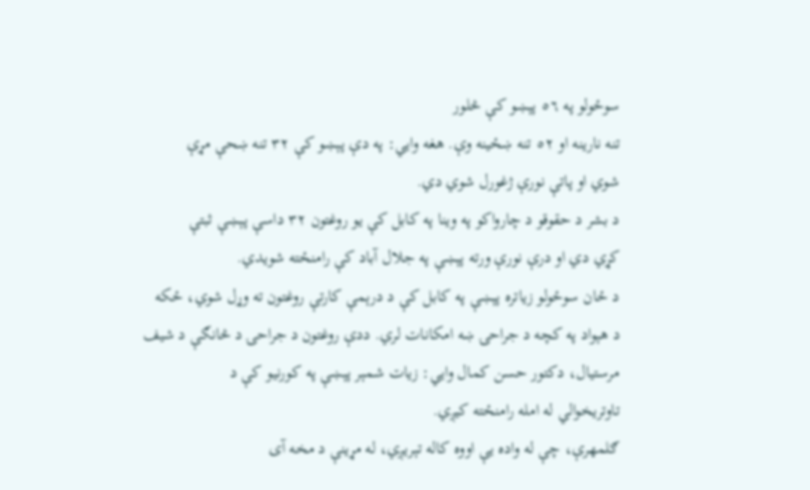سوځولو په ٥٦ پېښو کې څلور
تنه نارينه او ٥٢ تنه ښځينه وې. هغه وايي: په دې پېښو کې ٣٢ تنه ښحې مړې
شوي او پاتې نورې ژغورل شوي دي.
د بشر د حقوقو د چارواکو په وينا په کابل کې يو روغتون ٣٢ داسې پېښې ثبتې
کړي دي او درې نورې ورته پېښې په جلال آباد کې رامنځته شويدي.
د ځان سوځولو زياتره پېښې په کابل کې د درېمې کارتې روغتون ته وړل شوي، ځکه
د هېواد په کچه د جراحۍ ښه امکانات لري. ددې روغتون د جراحۍ د څانګې د شيف
مرستيال، دکتور حسن کمال وايي: زيات شمېر پېښې په کورنيو کې د
تاوتريخوالي له امله رامنځته کيږي.
ګلمهرې، چې له واده يې اووه کاله تېريږي، له مړينې د مخه آى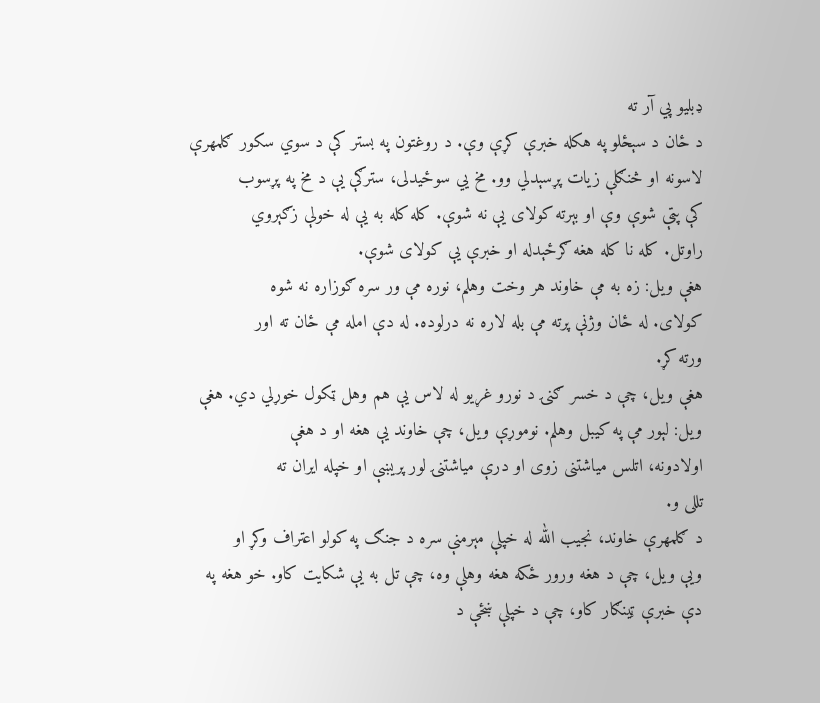ډبليو پي آر ته
د ځان د سېځلو په هکله خبرې کړې وې. د روغتون په بستر کې د سوي سکور ګلمهرې
لاسونه او څنګلې زيات پړسېدلي وو. مخ يي سوځيدلى، سترګې يې د مخ په پړسوب
کې پټې شوې وې او بېرته کولاى يې نه شوې. کله کله به يې له خولې زګېروي
راوتل. کله نا کله هغه ګرځېدله او خبرې يې کولاى شوې.
هغې ويل: زه به مې خاوند هر وخت وهلم، نوره مې ور سره ګوزاره نه شوه
کولاى. له ځان وژنې پرته مې بله لاره نه درلوده. له دې امله مې ځان ته اور
ورته کړ.
هغې ويل، چې د خسر ګنۍ د نورو غړيو له لاس يې هم وهل ټکول خوړلي دي. هغې
ويل: لېور مې په کيبل وهلم. نوموړې ويل، چې خاوند يې هغه او د هغې
اولادونه، اتلس مياشتنى زوى او درې مياشتنۍ لور پريښې او خپله ايران ته
تللى و.
د ګلمهرې خاوند، نجيب الله له خپلې مېرمنې سره د جنګ په کولو اعتراف وکړ او
ويې ويل، چې د هغه ورور ځکه هغه وهلې وه، چې تل به يې شکايت کاو. خو هغه په
دې خبرې ټينګار کاو، چې د خپلې ښځې د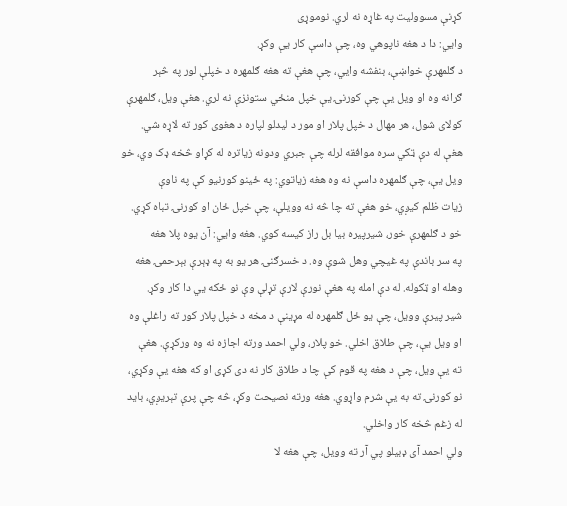کړنې مسووليت په غاړه نه لري. نوموړى
وايي: دا د هغه ناپوهي وه، چې داسې کار يې وکړ.
د ګلمهرې خواښې، بنفشه وايي، چې هغې ته هغه ګلمهره د خپلې لور په څېر
ګرانه وه او ويل يې چې کورنۍ يې خپل منځي ستونزې نه لري. هغې ويل، ګلمهرې
کولاى شول، هر مهال د خپل پلار او مور د ليدلو لپاره د هغوى کور ته لاړه شي.
هغې له دې ټکي سره موافقه لرله چې جبري ودونه زياتره له کړاو څخه ډک وي، خو
ويل يې، چې ګلمهره داسې نه وه هغه زياتوي: په ځينو کورنيو کې په ناوې
زيات ظلم کيږي، خو هغې ته چا څه نه وويلې، چې خپل ځان او کورنۍ تباه کړي.
خو د ګلمهرې خور، شيرپيره بيا بل راز کيسه کوي. هغه وايي: آن يوه پلا هغه
په سر باندې په غيچي وهل شوې وه. د خسرګنۍ هر يو به په ډېرې بېرحمۍ هغه
وهله او ټکوله. له دې امله په هغې نورې لارې تړلې وې نو ځکه يي دا کار وکړ.
شير پيرې وويل، چې يو ځل ګلمهره له مړينې د مخه د خپل پلار کور ته راغلې وه
او ويل يې، چې طلاق اخلي. خو پلار، ولي احمد ورته اجازه نه وه ورکړې. هغې
ته يې ويل، چې د هغه په قوم کې چا د طلاق کار نه دى کړى او که هغه يې وکړي،
نو کورنۍ ته به يې شرم واړوي. هغه ورته نصيحت وکړ، څه چې پرې تېريږي، بايد
له زغم څخه کار واخلي.
ولي احمد آى ډبيلو پي آر ته وويل، چې هغه لا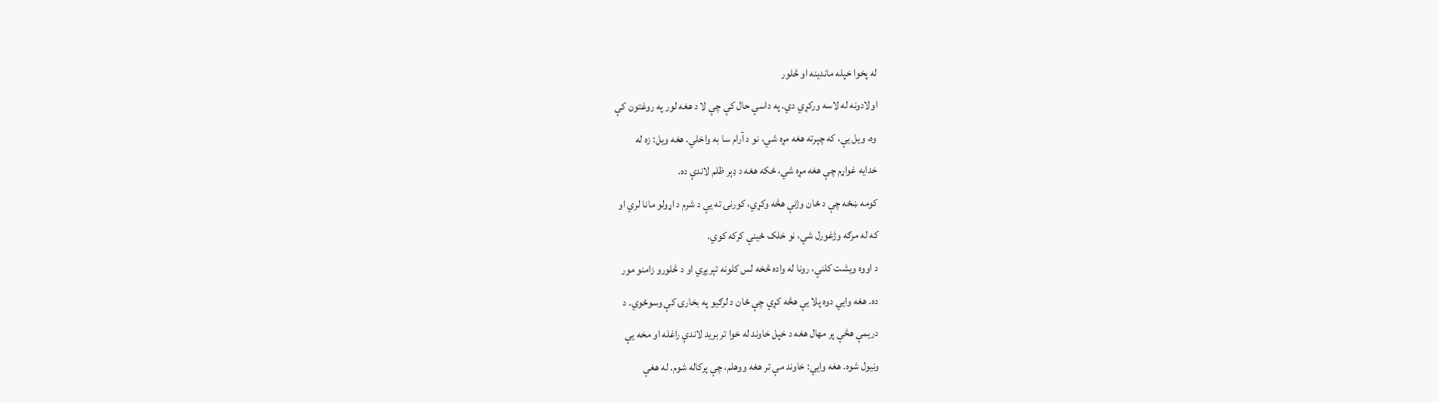له پخوا خپله ماندينه او څلور
اولادونه له لاسه ورکړي دي. په داسې حال کې چې لا د هغه لور په روغتون کې
وه، ويل يې، که چېرته هغه مړه شي، نو د آرام سا به واخلي. هغه ويل: زه له
خدايه غواړم چې هغه مړه شي، ځکه هغه د ډېر ظلم لاندې ده.
کومه ښځه چې د ځان وژنې هڅه وکړي، کورنۍ ته يې د شرم د اړولو مانا لري او
که له مرګه وژغورل شي، نو خلک ځينې کرکه کوي.
د اووه ويشت کلنې، رونا له واده څخه لس کلونه تېريږي او د څلورو زامنو مور
ده. هغه وايي دوه پلا يې هڅه کړې چې ځان د لرګيو په بخارۍ کې وسوځوي. د
دريمې هڅې پر مهال هغه د خپل خاوند له خوا تر بريد لاندې راغله او مخه يې
ونيول شوه. هغه وايي: خاوند مې تر هغه ووهلم، چې پرکاله شوم. له هغې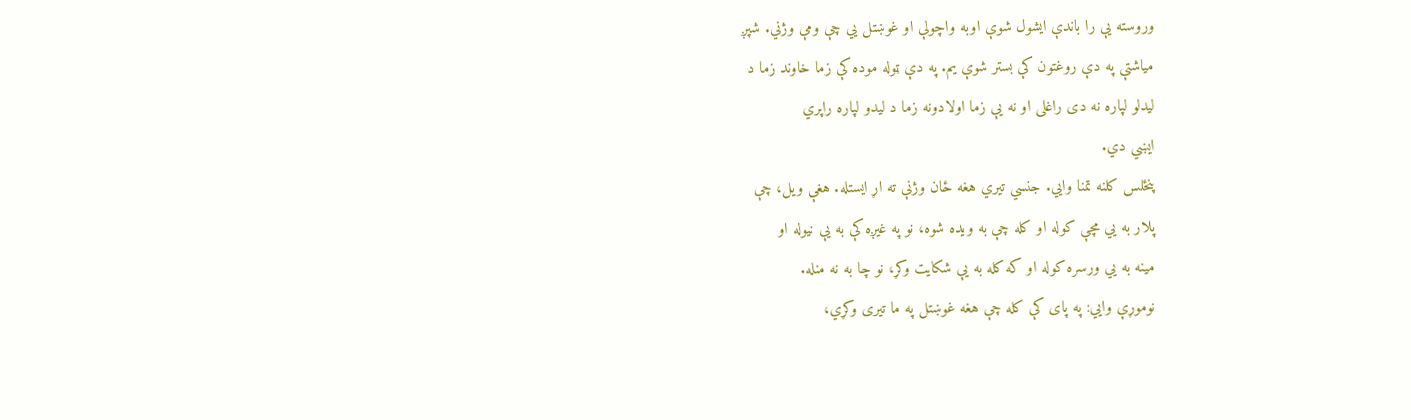وروسته يې را باندې ايشول شوې اوبه واچولې او غوښتل يي چې ومې وژني. شپږ
مياشتې په دې روغتون کې بستر شوې يم. په دې ټوله موده کې زما خاوند زما د
ليدلو لپاره نه دى راغلى او نه يې زما اولادونه زما د ليدو لپاره راپري
ايښي دي.
پنځلس کلنه تمنا وايي. جنسي تيري هغه ځان وژنې ته اړ ايستله. هغې ويل، چې
پلار به يي مچې کوله او کله چې به ويده شوه، نو په غيږه کې به يې نيوله او
مينه به يي ورسره کوله او که کله به يې شکايت وکړ، نو چا به نه منله.
نوموړې وايي: په پاى کې کله چې هغه غوښتل په ما تيرى وکړي،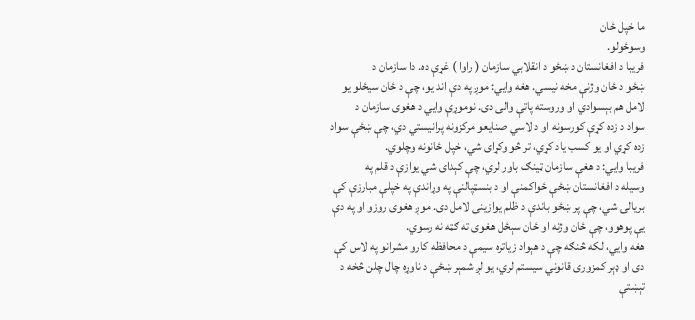ما خپل ځان
وسوځولو.
فريبا د افغانستان د ښځو د انقلابي سازمان ( راوا ) غړې ده. دا سازمان د
ښځو د ځان وژنې مخه نيسي. هغه وايي: موږ په دې اند يو، چې د ځان سيځلو يو
لامل هم بېسوادي او وروسته پاتې والى دى. نوموړې وايي د هغوى سازمان د
سواد د زده کړې کورسونه او د لاسي صنايعو مرکزونه پرانيستي دي، چې ښځې سواد
زده کړي او يو کسب ياد کړي، تر څو وکړاى شي، خپل ځانونه وچلوي.
فريبا وايي: د هغې سازمان ټينګ باور لري، چې کېداى شي يوازې د قلم په
وسيله د افغانستان ښځې ځواکمنې او د بنسټپالنې په وړاندې په خپلې مبارزې کې
بريالۍ شي، چې پر ښځو باندې د ظلم يوازينى لامل دى. موږ هغوى روزو او په دې
يې پوهوو، چې ځان وژنه او ځان سېځل هغوى ته ګټه نه رسوي.
هغه وايي، لکه څنګه چې د هېواد زياتره سيمې د محافظه کارو مشرانو په لاس کې
دى او ډېر کمزورى قانوني سيستم لري، يو لږ شمېر ښځې د ناوړه چال چلن څخه د
تېښتې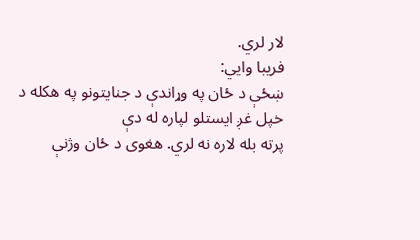لار لري.
فريبا وايي:
ښځې د ځان په وړاندې د جنايتونو په هکله د خپل غږ ايستلو لپاره له دې
پرته بله لاره نه لري. هغوى د ځان وژنې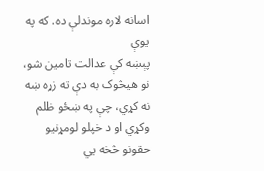اسانه لاره موندلې ده. که په يوې
پېښه کې عدالت تامين شو، نو هيڅوک به دې ته زړه ښه نه کړي، چې په ښځو ظلم
وکړي او د خپلو لومړنيو حقونو څخه يي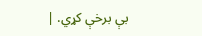بې برخې کړي. |